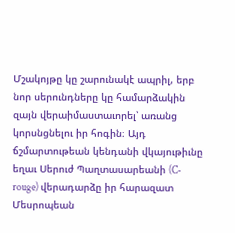Մշակոյթը կը շարունակէ ապրիլ, երբ նոր սերունդները կը համարձակին զայն վերաիմաստաւորել՝ առանց կորսնցնելու իր հոգին։ Այդ ճշմարտութեան կենդանի վկայութիւնը եղաւ Սերուժ Պաղտասարեանի (C-rouge) վերադարձը իր հարազատ Մեսրոպեան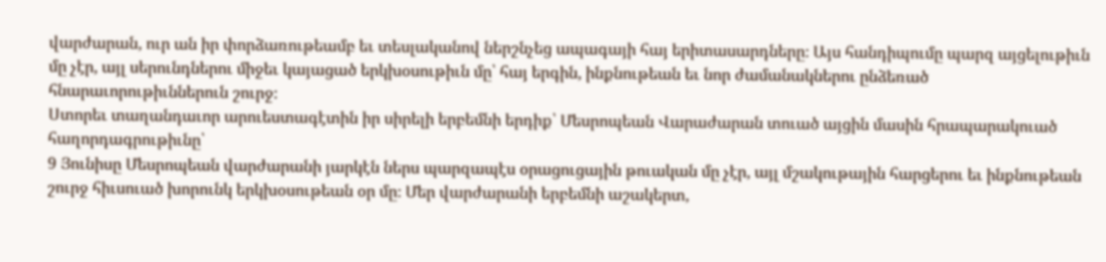վարժարան, ուր ան իր փորձառութեամբ եւ տեսլականով ներշնչեց ապագայի հայ երիտասարդները։ Այս հանդիպումը պարզ այցելութիւն մը չէր, այլ սերունդներու միջեւ կայացած երկխօսութիւն մը՝ հայ երգին, ինքնութեան եւ նոր ժամանակներու ընձեռած հնարաւորութիւններուն շուրջ։
Ստորեւ տաղանդաւոր արուեստագէտին իր սիրելի երբեմնի երդիք՝ Մեսրոպեան Վարաժարան տուած այցին մասին հրապարակուած հաղորդագրութիւնը՝
9 Յունիսը Մեսրոպեան վարժարանի յարկէն ներս պարզապէս օրացուցային թուական մը չէր, այլ մշակութային հարցերու եւ ինքնութեան շուրջ հիւսուած խորունկ երկխօսութեան օր մը։ Մեր վարժարանի երբեմնի աշակերտ,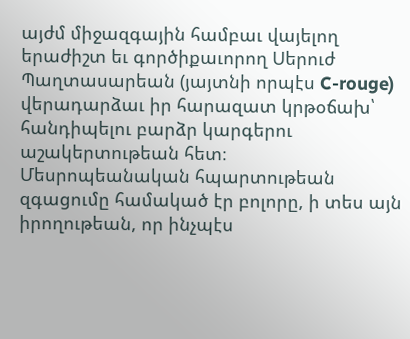այժմ միջազգային համբաւ վայելող երաժիշտ եւ գործիքաւորող Սերուժ Պաղտասարեան (յայտնի որպէս C-rouge) վերադարձաւ իր հարազատ կրթօճախ՝ հանդիպելու բարձր կարգերու աշակերտութեան հետ։
Մեսրոպեանական հպարտութեան զգացումը համակած էր բոլորը, ի տես այն իրողութեան, որ ինչպէս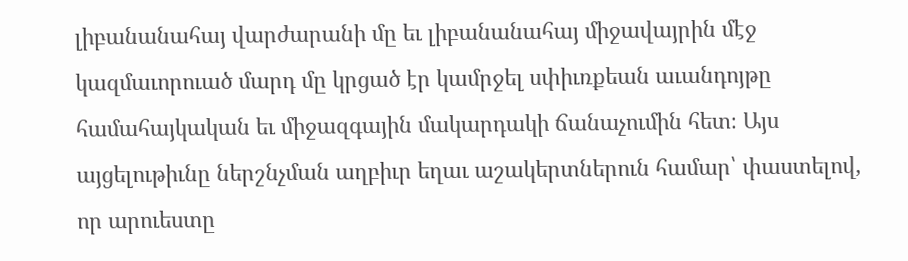լիբանանահայ վարժարանի մը եւ լիբանանահայ միջավայրին մէջ կազմաւորուած մարդ մը կրցած էր կամրջել սփիւռքեան աւանդոյթը համահայկական եւ միջազգային մակարդակի ճանաչումին հետ։ Այս այցելութիւնը ներշնչման աղբիւր եղաւ աշակերտներուն համար՝ փաստելով, որ արուեստը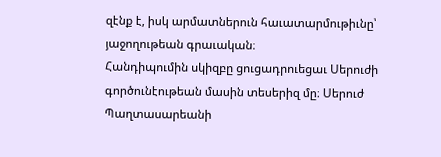զէնք է, իսկ արմատներուն հաւատարմութիւնը՝ յաջողութեան գրաւական։
Հանդիպումին սկիզբը ցուցադրուեցաւ Սերուժի գործունէութեան մասին տեսերիզ մը։ Սերուժ Պաղտասարեանի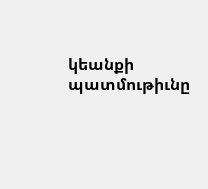կեանքի պատմութիւնը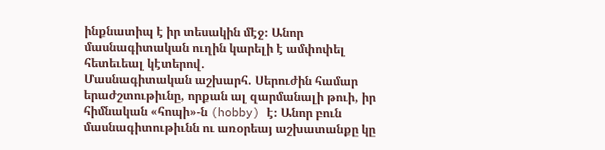ինքնատիպ է իր տեսակին մէջ։ Անոր մասնագիտական ուղին կարելի է ամփոփել հետեւեալ կէտերով.
Մասնագիտական աշխարհ. Սերուժին համար երաժշտութիւնը, որքան ալ զարմանալի թուի, իր հիմնական «հոպի»-ն (hobby) է։ Անոր բուն մասնագիտութիւնն ու առօրեայ աշխատանքը կը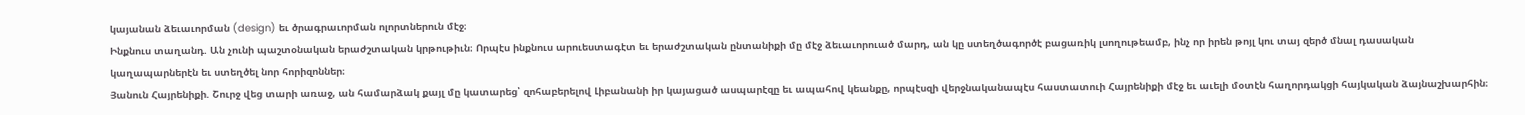կայանան ձեւաւորման (design) եւ ծրագրաւորման ոլորտներուն մէջ։
Ինքնուս տաղանդ. Ան չունի պաշտօնական երաժշտական կրթութիւն։ Որպէս ինքնուս արուեստագէտ եւ երաժշտական ընտանիքի մը մէջ ձեւաւորուած մարդ, ան կը ստեղծագործէ բացառիկ լսողութեամբ, ինչ որ իրեն թոյլ կու տայ զերծ մնալ դասական կաղապարներէն եւ ստեղծել նոր հորիզոններ։
Յանուն Հայրենիքի. Շուրջ վեց տարի առաջ, ան համարձակ քայլ մը կատարեց՝ զոհաբերելով Լիբանանի իր կայացած ասպարէզը եւ ապահով կեանքը, որպէսզի վերջնականապէս հաստատուի Հայրենիքի մէջ եւ աւելի մօտէն հաղորդակցի հայկական ձայնաշխարհին։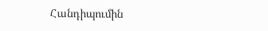Հանդիպումին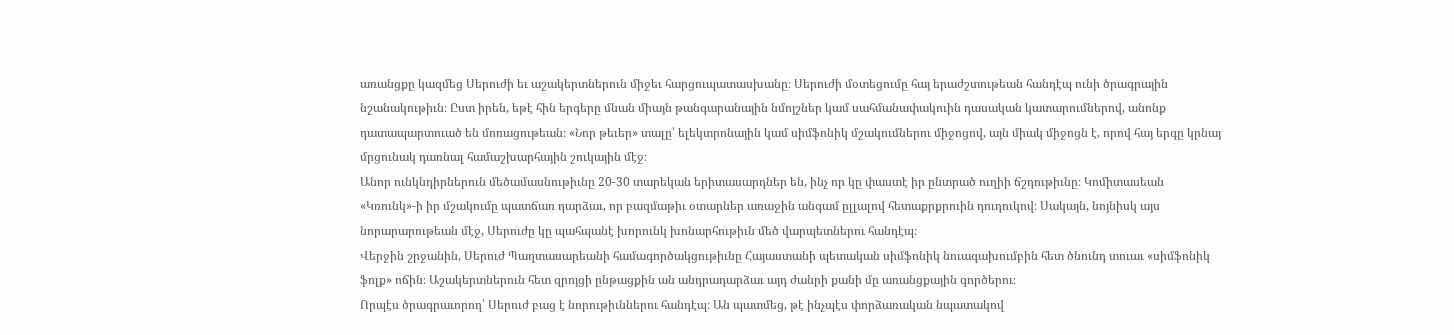առանցքը կազմեց Սերուժի եւ աշակերտներուն միջեւ հարցուպատասխանը։ Սերուժի մօտեցումը հայ երաժշտութեան հանդէպ ունի ծրագրային նշանակութիւն։ Ըստ իրեն, եթէ հին երգերը մնան միայն թանգարանային նմոյշներ կամ սահմանափակուին դասական կատարումներով, անոնք դատապարտուած են մոռացութեան։ «Նոր թեւեր» տալը՝ ելեկտրոնային կամ սիմֆոնիկ մշակումներու միջոցով, այն միակ միջոցն է, որով հայ երգը կրնայ մրցունակ դառնալ համաշխարհային շուկային մէջ։
Անոր ունկնդիրներուն մեծամասնութիւնը 20-30 տարեկան երիտասարդներ են, ինչ որ կը փաստէ իր ընտրած ուղիի ճշդութիւնը։ Կոմիտասեան «Կռունկ»-ի իր մշակումը պատճառ դարձաւ, որ բազմաթիւ օտարներ առաջին անգամ ըլլալով հետաքրքրուին դուդուկով։ Սակայն, նոյնիսկ այս նորարարութեան մէջ, Սերուժը կը պահպանէ խորունկ խոնարհութիւն մեծ վարպետներու հանդէպ։
Վերջին շրջանին, Սերուժ Պաղտասարեանի համագործակցութիւնը Հայաստանի պետական սիմֆոնիկ նուագախումբին հետ ծնունդ տուաւ «սիմֆոնիկ ֆոլք» ոճին։ Աշակերտներուն հետ զրոյցի ընթացքին ան անդրադարձաւ այդ ժանրի քանի մը առանցքային գործերու։
Որպէս ծրագրաւորող՝ Սերուժ բաց է նորութիւններու հանդէպ։ Ան պատմեց, թէ ինչպէս փորձառական նպատակով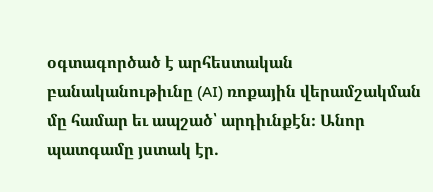օգտագործած է արհեստական բանականութիւնը (AI) ռոքային վերամշակման մը համար եւ ապշած՝ արդիւնքէն։ Անոր պատգամը յստակ էր.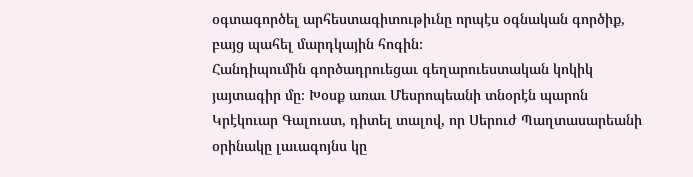օգտագործել արհեստագիտութիւնը որպէս օգնական գործիք, բայց պահել մարդկային հոգին։
Հանդիպումին գործադրուեցաւ գեղարուեստական կոկիկ յայտագիր մը։ Խօսք առաւ Մեսրոպեանի տնօրէն պարոն Կրէկուար Գալուստ, դիտել տալով, որ Սերուժ Պաղտասարեանի օրինակը լաւագոյնս կը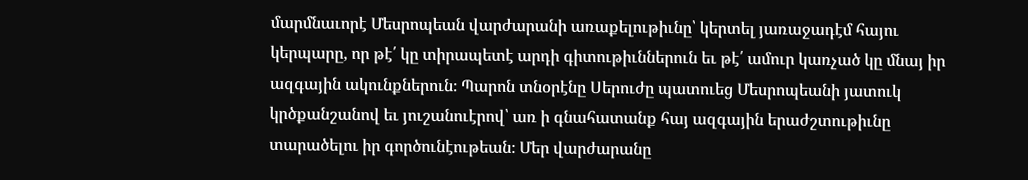մարմնաւորէ Մեսրոպեան վարժարանի առաքելութիւնը՝ կերտել յառաջադէմ հայու կերպարը, որ թէ՛ կը տիրապետէ արդի գիտութիւններուն եւ թէ՛ ամուր կառչած կը մնայ իր ազգային ակունքներուն։ Պարոն տնօրէնը Սերուժը պատուեց Մեսրոպեանի յատուկ կրծքանշանով եւ յուշանուէրով՝ առ ի գնահատանք հայ ազգային երաժշտութիւնը տարածելու իր գործունէութեան։ Մեր վարժարանը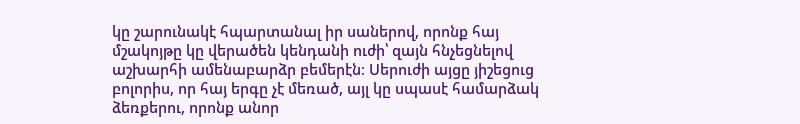կը շարունակէ հպարտանալ իր սաներով, որոնք հայ մշակոյթը կը վերածեն կենդանի ուժի՝ զայն հնչեցնելով աշխարհի ամենաբարձր բեմերէն։ Սերուժի այցը յիշեցուց բոլորիս, որ հայ երգը չէ մեռած, այլ կը սպասէ համարձակ ձեռքերու, որոնք անոր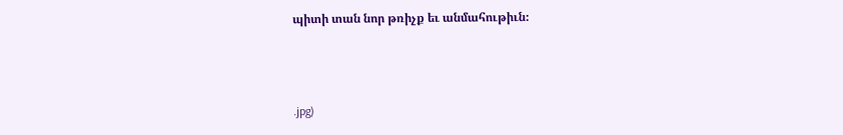պիտի տան նոր թռիչք եւ անմահութիւն։



.jpg)